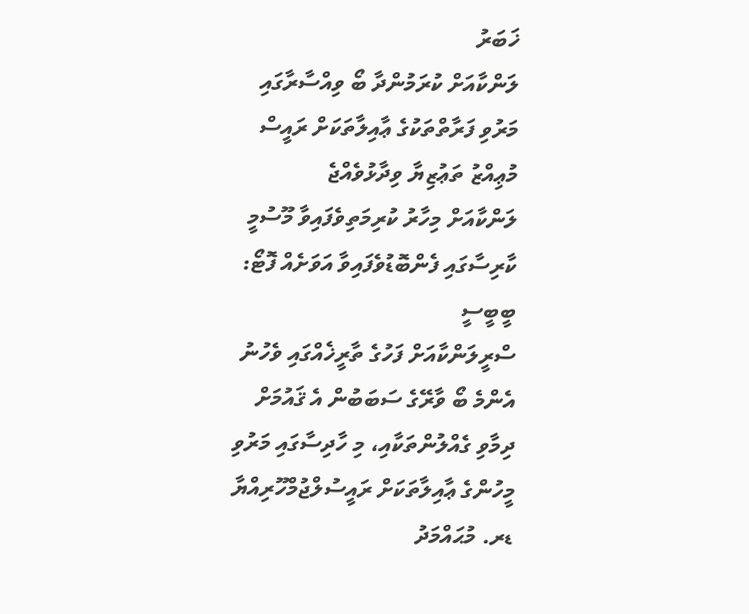ޚަބަރު
ލަންކާއަށް ކުރަމުންދާ ބޯ ވިއްސާރާގައި މަރުވި ފަރާތްތަކުގެ ޢާއިލާތަކަށް ރައީސް މުޢިއްޒު ތަޢުޒިޔާ ވިދާޅުވެއްޖެ
ލަންކާއަށް މިހާރު ކުރިމަތިވެފައިވާ މޫސުމީ ކާރިސާގައި ފެންބޮޑުވެފައިވާ އަވަށެއް ފޮޓޯ: ބީބީސީ
ސްރީލަންކާއަށް ފަހުގެ ތާރީޚެއްގައި ވެހުނު އެންމެ ބޯ ވާރޭގެ ސަބަބުން އެ ޤައުމަށް ދިމާވި ގެއްލުންތަކާއި، މި ހާދިސާގައި މަރުވި މީހުންގެ ޢާއިލާތަކަށް ރައީސުލްޖުމްހޫރިއްޔާ ޑރ. މުޙައްމަދު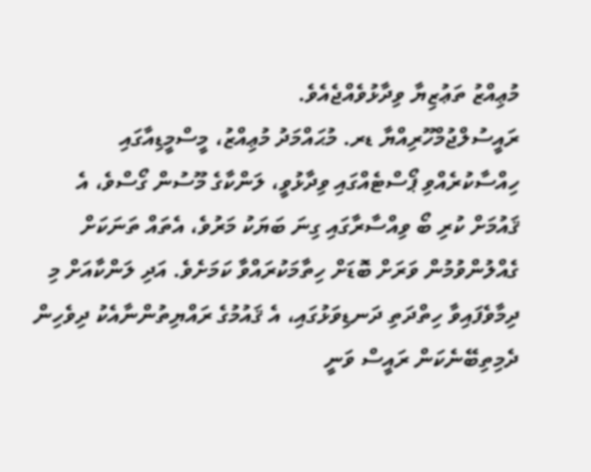މުޢިއްޒު ތަޢުޒިޔާ ވިދާޅުވެއްޖެއެވެ.
ރައީސުލްޖުމްހޫރިއްޔާ ޑރ. މުޙައްމަދު މުޢިއްޒު، މީސްމީޑިއާގައި ހިއްސާކުރެއްވި ޕޯސްޓެއްގައި ވިދާޅުވީ، ލަންކާގެ މޫސުން ގޯސްވެ، އެ ޤައުމަށް ކުރި ބޯ ވިއްސާރާގައި ގިނަ ބަޔަކު މަރުވެ، އެތައް ތަނަކަށް ގެއްލުންވުމުން ވަރަށް ބޮޑަށް ހިތާމަކުރައްވާ ކަމަށެވެ. އަދި ލަންކާއަށް މި ދިމާވެފައިވާ ހިތްދަތި ދަނޑިވަޅުގައި، އެ ޤައުމުގެ ރައްޔިތުންނާއެކު ދިވެހިން ދެމިތިބޭނެކަން ރައީސް ވަނީ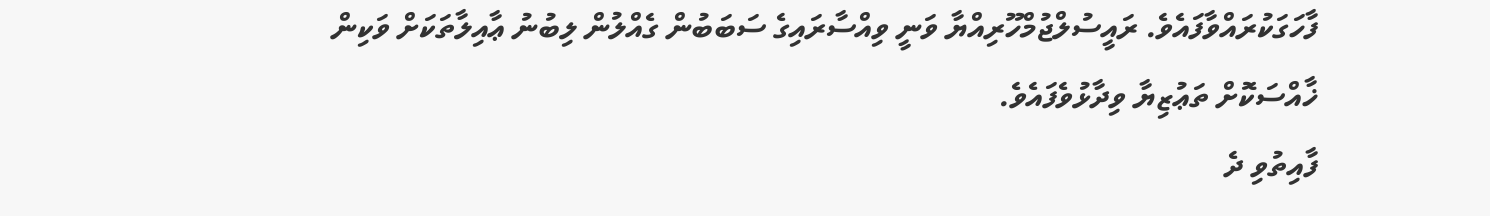ފާހަގަކުރައްވާފައެވެ. ރައީސުލްޖުމްހޫރިއްޔާ ވަނީ ވިއްސާރައިގެ ސަބަބުން ގެއްލުން ލިބުނު ޢާއިލާތަކަށް ވަކިން ޚާއްސަކޮށް ތަޢުޒިޔާ ވިދާޅުވެފައެވެ.
ފާއިތުވި ދެ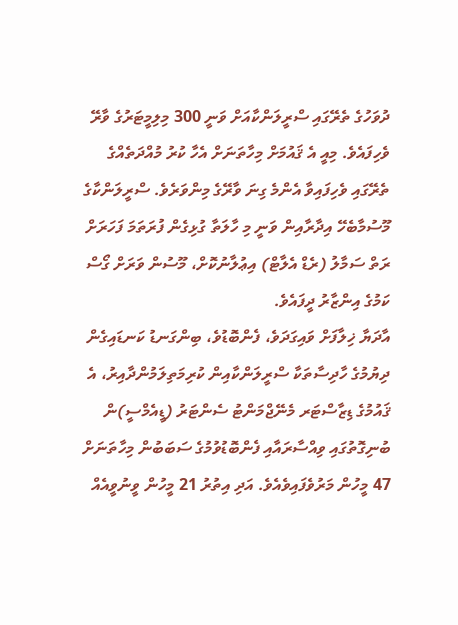ދުވަހުގެ ތެރޭގައި ސްރީލަންކާއަށް ވަނީ 300 މިލިމީޓަރުގެ ވާރޭ ވެހިފައެވެ. މިއީ އެ ޤައުމަށް މިހާތަނަށް އެހާ ކުރު މުއްދަތެއްގެ ތެރޭގައި ވެހިފައިވާ އެންމެ ގިނަ ވާރޭގެ މިންވަރެވެ. ސްރީލަންކާގެ މޫސުމާބެހޭ އިދާރާއިން ވަނީ މި ހާލަތާ ގުޅިގެން ފުރަތަމަ ފަހަރަށް ރަތް ސަމާލު (ރެޑް އެލާޓް) އިޢުލާނުކޮށް، މޫސުން ވަރަށް ގޯސް ކަމުގެ އިންޒާރު ދީފައެވެ.
އާދަޔާ ޚިލާފަށް ވައިގަދަވެ، ފެންބޮޑުވެ، ބިންގަނޑު ކަނޑައިގެން ދިޔުމުގެ ހާދިސާތަކާ ސްރީލަންކާއިން ކުރިމަތިލަމުންދާއިރު، އެ ޤައުމުގެ ޑިޒާސްޓަރ މެނޭޖްމަންޓު ސެންޓަރު (ޑީއެމްސީ)ން ބުނިގޮތުގައި ވިއްސާރައާއި ފެންބޮޑުވުމުގެ ސަބަބުން މިހާތަނަށް 47 މީހުން މަރުވެފައިވެއެވެ. އަދި އިތުރު 21 މީހުން ވީނުވީއެއް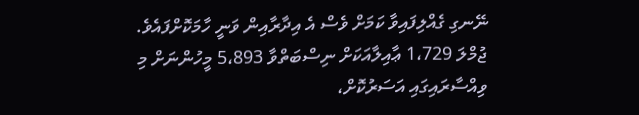ނޭނގި ގެއްލިފައިވާ ކަމަށް ވެސް އެ އިދާރާއިން ވަނީ ހާމަކޮށްފައެވެ. ޖުމްލަ 1،729 ޢާއިލާއަކަށް ނިސްބަތްވާ 5،893 މީހުންނަށް މި ވިއްސާރައިގައި އަސަރުކޮށް،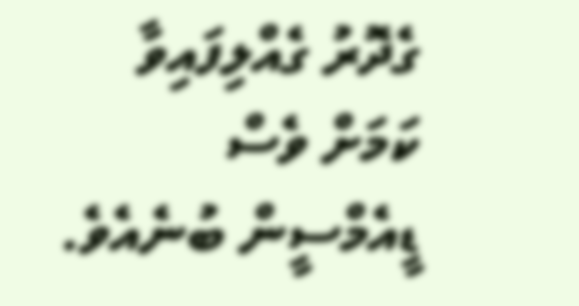ގެދޮރު ގެއްލިފައިވާ ކަމަށް ވެސް ޑީއެމްސީން ބުނެއެވެ.